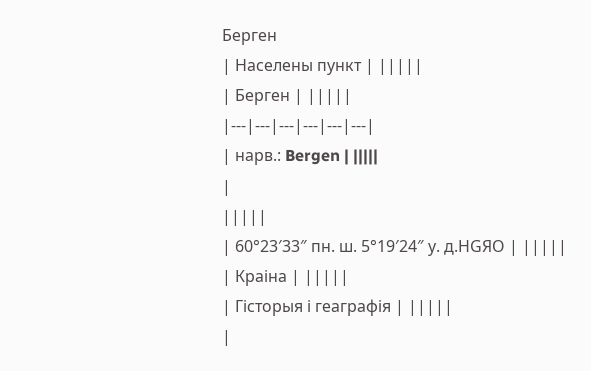Берген
| Населены пункт | |||||
| Берген | |||||
|---|---|---|---|---|---|
| нарв.: Bergen | |||||
|
|||||
| 60°23′33″ пн. ш. 5°19′24″ у. д.HGЯO | |||||
| Краіна | |||||
| Гісторыя і геаграфія | |||||
|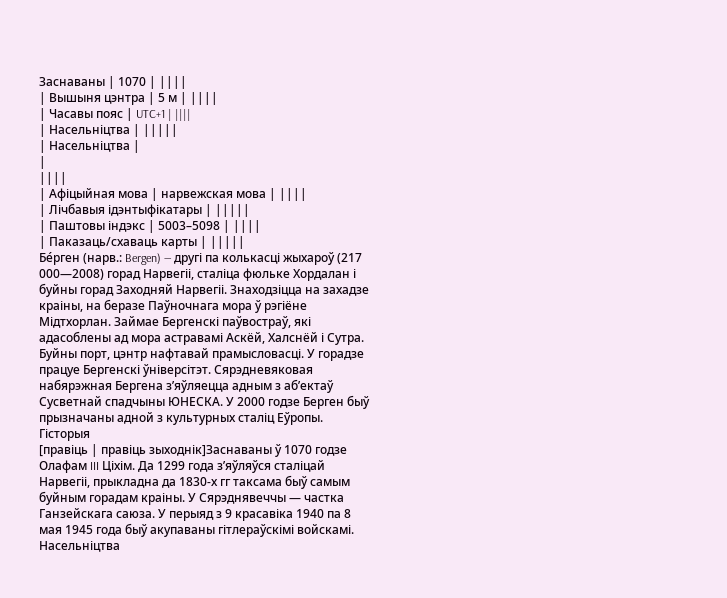Заснаваны | 1070 | ||||
| Вышыня цэнтра | 5 м | ||||
| Часавы пояс | UTC+1 | ||||
| Насельніцтва | |||||
| Насельніцтва |
|
||||
| Афіцыйная мова | нарвежская мова | ||||
| Лічбавыя ідэнтыфікатары | |||||
| Паштовы індэкс | 5003–5098 | ||||
| Паказаць/схаваць карты | |||||
Бе́рген (нарв.: Bergen) — другі па колькасці жыхароў (217 000—2008) горад Нарвегіі, сталіца фюльке Хордалан і буйны горад Заходняй Нарвегіі. Знаходзіцца на захадзе краіны, на беразе Паўночнага мора ў рэгіёне Мідтхорлан. Займае Бергенскі паўвостраў, які адасоблены ад мора астравамі Аскёй, Халснёй і Сутра. Буйны порт, цэнтр нафтавай прамысловасці. У горадзе працуе Бергенскі ўніверсітэт. Сярэдневяковая набярэжная Бергена з’яўляецца адным з аб’ектаў Сусветнай спадчыны ЮНЕСКА. У 2000 годзе Берген быў прызначаны адной з культурных сталіц Еўропы.
Гісторыя
[правіць | правіць зыходнік]Заснаваны ў 1070 годзе Олафам III Ціхім. Да 1299 года з’яўляўся сталіцай Нарвегіі, прыкладна да 1830-х гг таксама быў самым буйным горадам краіны. У Сярэднявеччы — частка Ганзейскага саюза. У перыяд з 9 красавіка 1940 па 8 мая 1945 года быў акупаваны гітлераўскімі войскамі.
Насельніцтва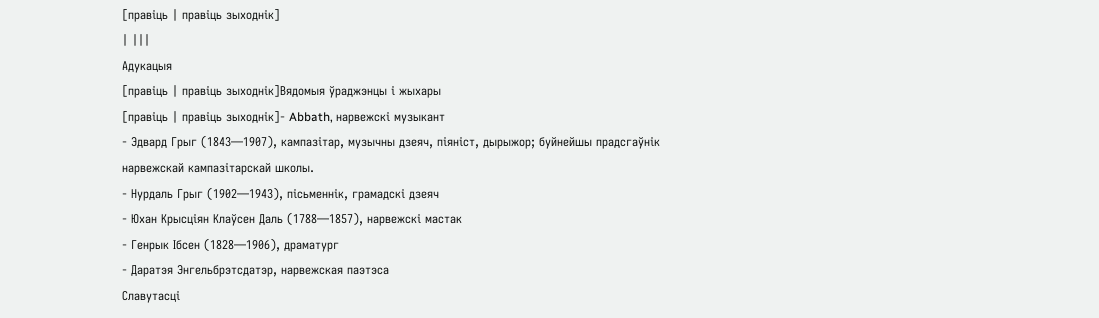[правіць | правіць зыходнік]
| |||
Адукацыя
[правіць | правіць зыходнік]Вядомыя ўраджэнцы і жыхары
[правіць | правіць зыходнік]- Abbath, нарвежскі музыкант
- Эдвард Грыг (1843—1907), кампазітар, музычны дзеяч, піяніст, дырыжор; буйнейшы прадсгаўнік нарвежскай кампазітарскай школы.
- Нурдаль Грыг (1902—1943), пісьменнік, грамадскі дзеяч
- Юхан Крысціян Клаўсен Даль (1788—1857), нарвежскі мастак
- Генрык Ібсен (1828—1906), драматург
- Даратэя Энгельбрэтсдатэр, нарвежская паэтэса
Славутасці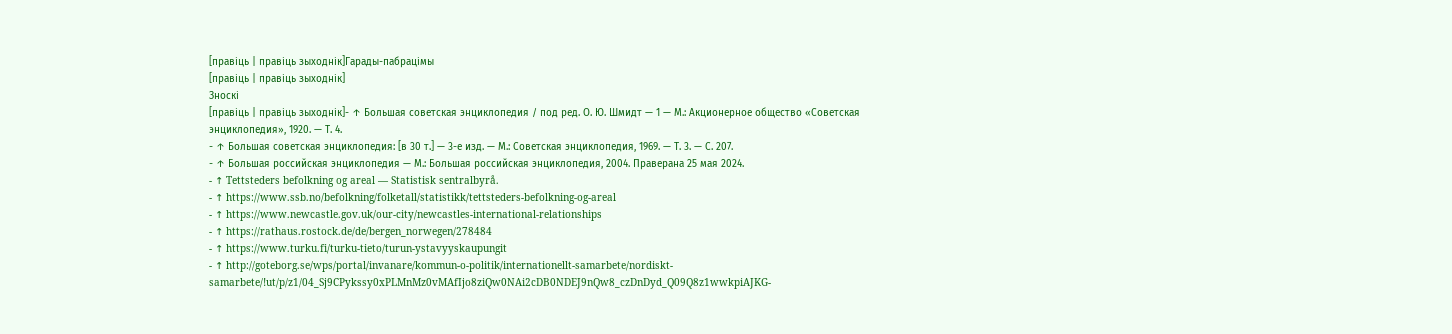[правіць | правіць зыходнік]Гарады-пабрацімы
[правіць | правіць зыходнік]
Зноскі
[правіць | правіць зыходнік]- ↑ Большая советская энциклопедия / под ред. О. Ю. Шмидт — 1 — М.: Акционерное общество «Советская энциклопедия», 1920. — Т. 4.
- ↑ Большая советская энциклопедия: [в 30 т.] — 3-е изд. — М.: Советская энциклопедия, 1969. — Т. 3. — С. 207.
- ↑ Большая российская энциклопедия — М.: Большая российская энциклопедия, 2004. Праверана 25 мая 2024.
- ↑ Tettsteders befolkning og areal — Statistisk sentralbyrå.
- ↑ https://www.ssb.no/befolkning/folketall/statistikk/tettsteders-befolkning-og-areal
- ↑ https://www.newcastle.gov.uk/our-city/newcastles-international-relationships
- ↑ https://rathaus.rostock.de/de/bergen_norwegen/278484
- ↑ https://www.turku.fi/turku-tieto/turun-ystavyyskaupungit
- ↑ http://goteborg.se/wps/portal/invanare/kommun-o-politik/internationellt-samarbete/nordiskt-samarbete/!ut/p/z1/04_Sj9CPykssy0xPLMnMz0vMAfIjo8ziQw0NAi2cDB0NDEJ9nQw8_czDnDyd_Q09Q8z1wwkpiAJKG-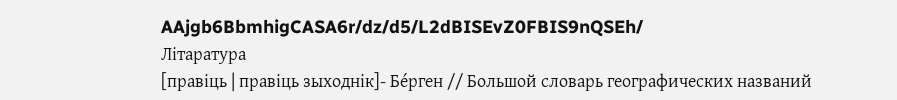AAjgb6BbmhigCASA6r/dz/d5/L2dBISEvZ0FBIS9nQSEh/
Літаратура
[правіць | правіць зыходнік]- Бе́рген // Большой словарь географических названий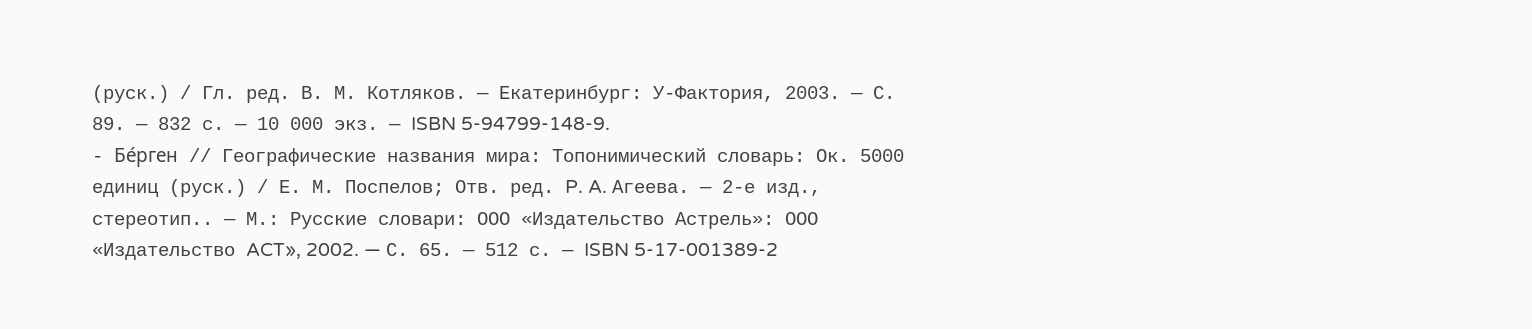(руск.) / Гл. ред. В. М. Котляков. — Екатеринбург: У-Фактория, 2003. — С. 89. — 832 с. — 10 000 экз. — ISBN 5-94799-148-9.
- Бе́рген // Географические названия мира: Топонимический словарь: Ок. 5000 единиц (руск.) / Е. М. Поспелов; Отв. ред. P. A. Агеева. — 2-е изд., стереотип.. — М.: Русские словари: ООО «Издательство Астрель»: ООО «Издательство ACT», 2002. — С. 65. — 512 с. — ISBN 5-17-001389-2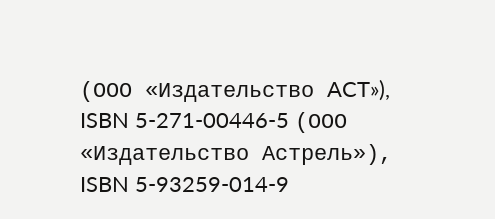(ООО «Издательство ACT»), ISBN 5-271-00446-5 (ООО «Издательство Астрель»), ISBN 5-93259-014-9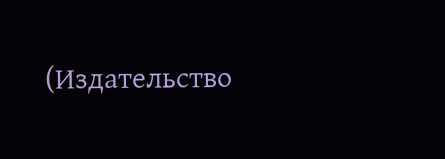(Издательство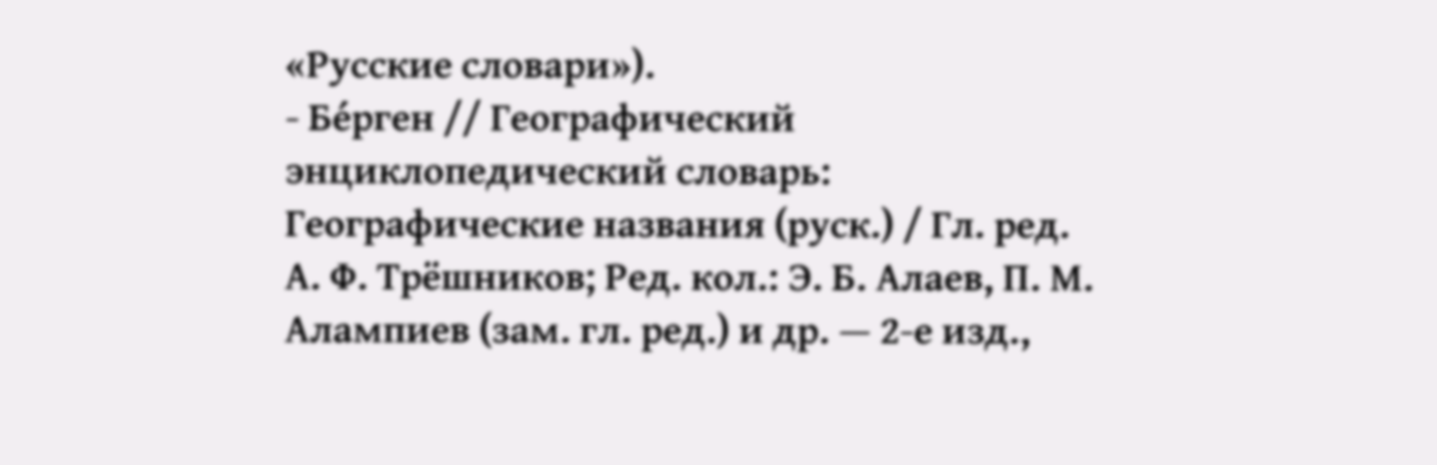«Русские словари»).
- Бе́рген // Географический энциклопедический словарь: Географические названия (руск.) / Гл. ред. А. Ф. Трёшников; Ред. кол.: Э. Б. Алаев, П. М. Алампиев (зам. гл. ред.) и др. — 2-е изд.,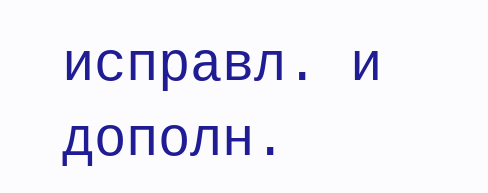исправл. и дополн.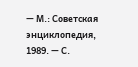— М.: Советская энциклопедия, 1989. — С.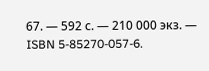67. — 592 с. — 210 000 экз. — ISBN 5-85270-057-6.